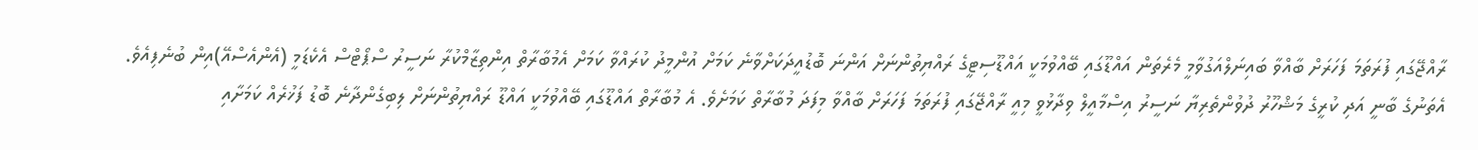ރާއްޖޭގައި ފުރަތަމަ ފަހަރަށް ބާއްވާ ބައިނަލްއަގުވާމީ މެރެތަން އައްޑޫގައި ބޭއްވުމަކީ އައްޑޫސިޓީގެ ރައްޔިތުންނަށް އަންނަ ބޮޑުއީދަކަށްވާނެ ކަމަށް އުންމީދު ކުރައްވާ ކަމަށް އެމުބާރާތް އިންތިޒާމްކުރާ ނަސީރު ސްޕޯޓްސް އެކެޑަމީ (އެންއެސްއޭ)އިން ބުނެފިއެވެ.
އެތަނުގެ ބާނީ އަދި ކުރީގެ މަޝްހޫރު ދުވުންތެރިޔާ ނަސީރު އިސްމާއީލް ވިދާޅުވީ މިއީ ރާއްޖޭގައި ފުރަތަމަ ފަހަރަށް ބާއްވާ މިފަދަ މުބާރާތް ކަމަށެވެ. އެ މުބާރާތް އައްޑޫގައި ބޭއްވުމަކީ އައްޑޫ ރައްޔިތުންނަށް ލިބިގެންދާނެ ބޮޑު ފަޚުރެއް ކަމަށާއި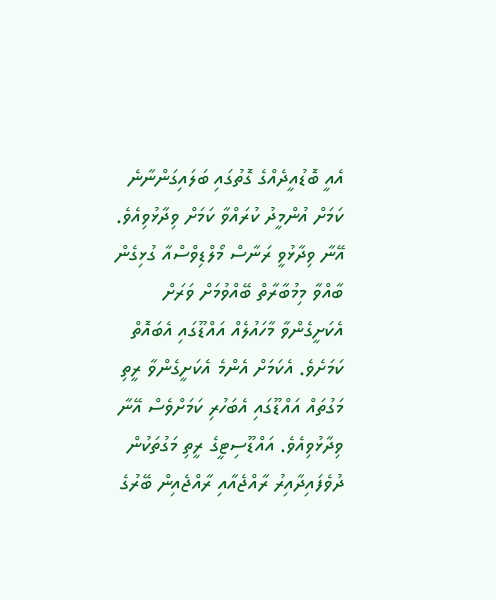އެއީ ބޮޑުއީދެއްގެ ގޮތުގައި ބަލައިގަންނާނެ ކަމަށް އުންމީދު ކުރައްވާ ކަމަށް ވިދާޅުވިއެވެ.
އޭނާ ވިދާޅުވީ ރަނާސް މޯލްޑިވްސްއާ ގުޅިގެން ބާއްވާ މިމުބާރާތް ބޭއްވުމަށް ވަރަށް އެކަށީގެންވާ މާހައުލެއް އައްޑޫގައި އެބައޮތް ކަމަށެވެ. އެކަމަށް އެންމެ އެކަށީގެންވާ ރީތި މަގުތައް އައްޑޫގައި އެބަހުރި ކަމަށްވެސް އޭނާ ވިދާޅުވިއެވެ. އައްޑޫސިޓީގެ ރީތި މަގުތަކުން ދުވެފައިދާއިރު ރާއްޖެއާއި ރާއްޖެއިން ބޭރުގެ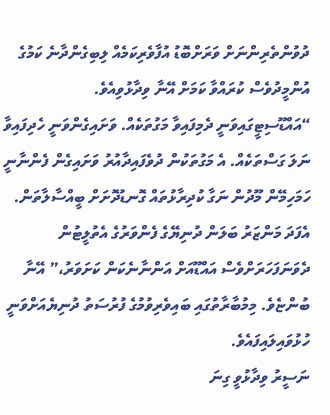ދުވުންތެރިންނަށް ވަރަށްބޮޑު އުފާވެރިކަމެއް ލިބިގެންދާނެ ކަމުގެ އުންމީދުވެސް ކުރައްވާ ކަމަށް އޭނާ ވިދާޅުވިއެވެ.
“އައްޑޫސިޓީގައިވަނީ ދެމިފައިވާ މަގުތަކެއް. ވަށައިގެންވަނީ ހެދިފައިވާ ނަލަ ގަސްތަކެއް. އެ މަގުތަކުން ދުވެފައިދާއުރު ވަށައިގެން ފެންނާނީ ހަމަހިމޭން މޫދުން ނަގާ ކުދިރާޅުތައް ގޮނޑުދޮށަށް ބީއްސާލާތަން. އެފަދަ މަންޒަރު ބަލަން ދުނިޔޭގެ ފެންވަރުގެ އެތުލީޓުން ދެވަނަފަހަރަށްވެސް އައްޑޫއަށް އަންނާނެކަން ކަށަވަރު،” އޭނާ ބުންޏެވެ. މިމުބާރާތުގައި ބައިވެރިވުމުގެ ފުރުސަތު ދުނިޔެއަށްވަނީ ހުޅުވައިލައިފައެވެ.
ނަސީރު ވިދާޅުވީ ގިނަ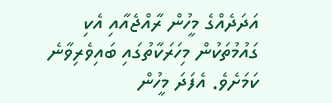އަދަދެއްގެ މީހުން ރާއްޖެއާއި އެކި ގައުމުތަކުން މިހަރަކާތުގައި ބައިވެރިވާނެ ކަމަށެވެ. އެފަދަ މީހުން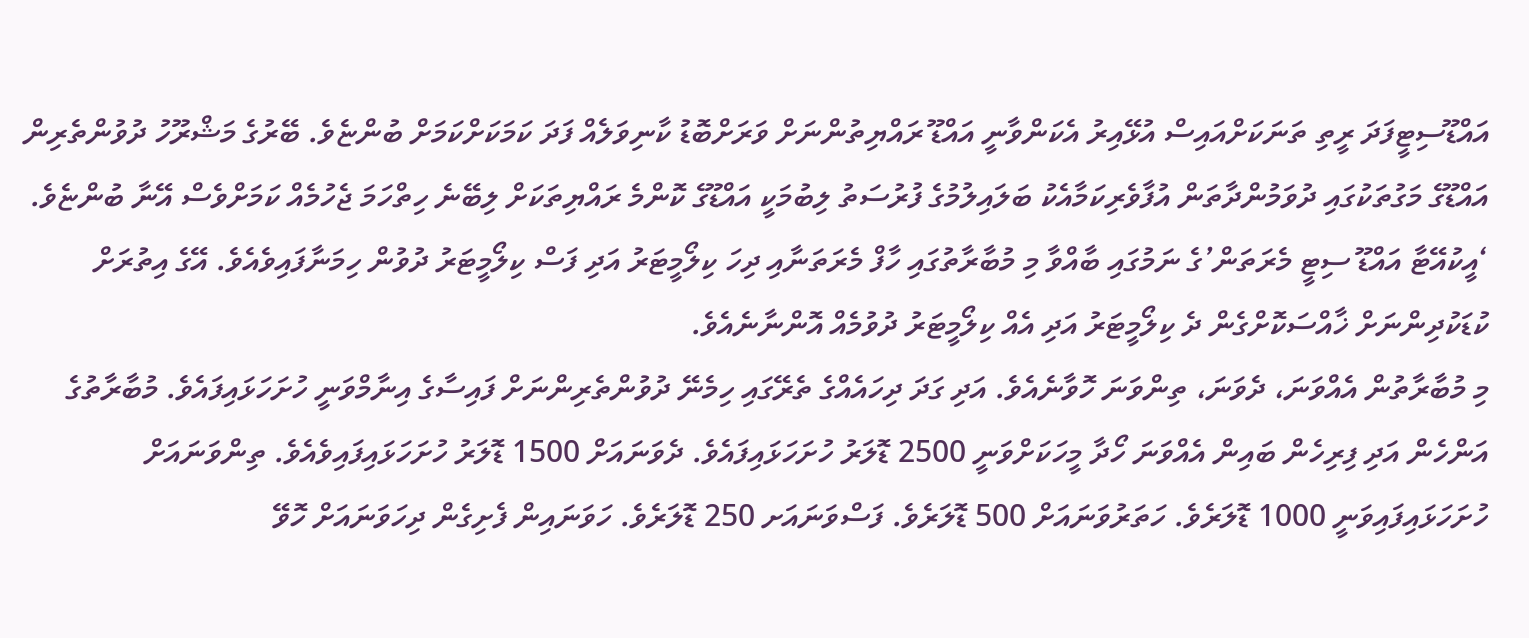އައްޑޫސިޓީފަދަ ރީތި ތަނަކަށްއައިސް އުޅޭއިރު އެކަންވާނީ އައްޑޫ ރައްޔިތުންނަށް ވަރަށްބޮޑު ކާނިވަލެއް ފަދަ ކަމަކަށްކަމަށް ބުންޏެވެ. ބޭރުގެ މަޝްރޫހު ދުވުންތެރިން އައްޑޫގެ މަގުތަކުގައި ދުވަމުންދާތަން އުފާވެރިކަމާއެކު ބަލައިލުމުގެ ފުރުސަތު ލިބުމަކީ އައްޑޫގެ ކޮންމެ ރައްޔިތަކަށް ލިބޭނެ ހިތްހަމަ ޖެހުމެއް ކަމަށްވެސް އޭނާ ބުންޏެވެ.
‘އީކުއޭޓާ އައްޑޫ ސިޓީ މެރަތަން’ގެ ނަމުގައި ބާއްވާ މި މުބާރާތުގައި ހާފް މެރަތަނާއި ދިހަ ކިލޯމީޓަރު އަދި ފަސް ކިލޯމީޓަރު ދުވުން ހިމަނާފައިވެއެވެ. އޭގެ އިތުރަށް ކުޑަކުދިންނަށް ޚާއްސަކޮށްގެން ދެ ކިލޯމީޓަރު އަދި އެއް ކިލޯމީޓަރު ދުވުމެއް އޮންނާނެއެވެ.
މި މުބާރާތުން އެއްވަނަ، ދެވަނަ، ތިންވަނަ ހޮވާނެއެވެ. އަދި ގަދަ ދިހައެއްގެ ތެރޭގައި ހިމެނޭ ދުވުންތެރިންނަށް ފައިސާގެ އިނާމްވަނީ ހުށަހަޅައިފައެވެ. މުބާރާތުގެ އަންހެން އަދި ފިރިހެން ބައިން އެއްވަނަ ހޯދާ މީހަކަށްވަނީ 2500 ޑޮލަރު ހުށަހަޅައިފައެވެ. ދެވަނައަށް 1500 ޑޮލަރު ހުށަހަޅައިފައިވެއެވެ. ތިންވަނައަށް ހުށަހަޅައިފައިވަނީ 1000 ޑޮލަރެވެ. ހަތަރުވަނައަށް 500 ޑޮލަރެވެ. ފަސްވަނައަށ 250 ޑޮލަރެވެ. ހަވަނައިން ފެށިގެން ދިހަވަނައަށް ހޮވޭ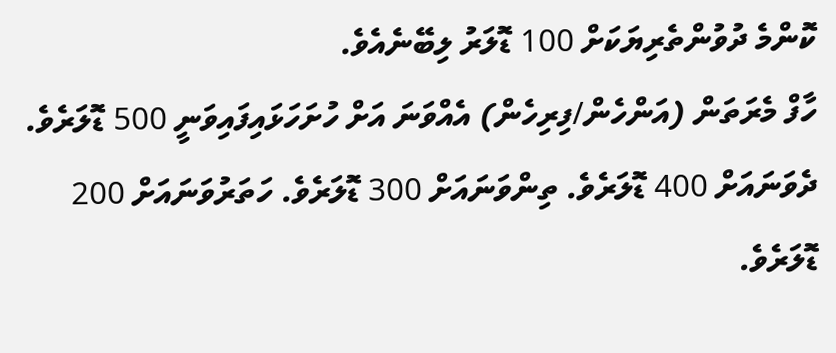ކޮންމެ ދުވުންތެރިޔަކަށް 100 ޑޮލަރު ލިބޭނެއެވެ.
ހާފް މެރަތަން (އަންހެން/ފިރިހެން) އެއްވަނަ އަށް ހުށަހަޅައިފައިވަނީ 500 ޑޮލަރެވެ. ދެވަނައަށް 400 ޑޮލަރެވެ. ތިންވަނައަށް 300 ޑޮލަރެވެ. ހަތަރުވަނައަށް 200 ޑޮލަރެވެ.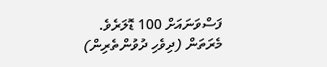ފަސްވަނައަށް 100 ޑޮލަރެވެ.
މެރަތަން (ދިވެހި ދުވުންތެރިން)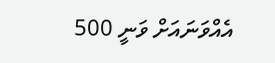އެއްވަނައަށް ވަނީ 500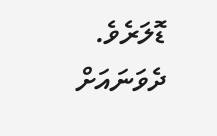ޑޮލަރެވެ. ދެވަނައަށް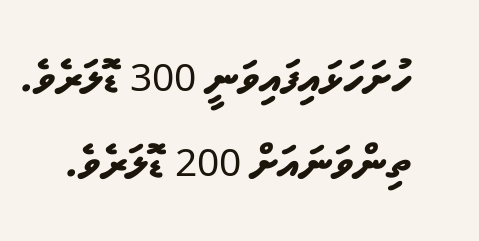ހުށަހަޅައިފައިވަނީ 300 ޑޮލަރެވެ. ތިންވަނައަށް 200 ޑޮލަރެވެ.